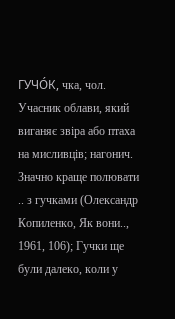ГУЧО́К, чка, чол. Учасник облави, який виганяє звіра або птаха на мисливців; нагонич. Значно краще полювати .. з гучками (Олександр Копиленко, Як вони.., 1961, 106); Гучки ще були далеко, коли у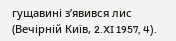гущавині з’явився лис (Вечірній Київ, 2.XI 1957, 4).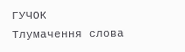ГУЧОК
Тлумачення слова